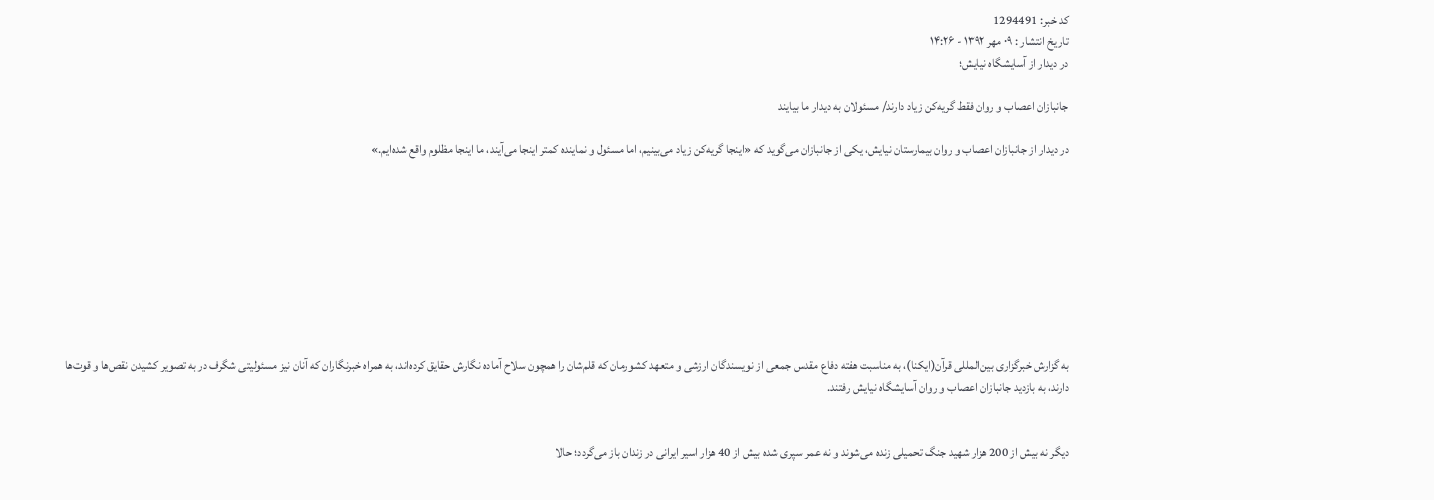کد خبر: 1294491
تاریخ انتشار : ۰۹ مهر ۱۳۹۲ - ۱۴:۲۶
در ديدار از آسايشگاه نيايش؛

جانبازان اعصاب و روان فقط گريه‌كن زياد دارند/ مسئولان به ديدار ما بيايند

در ديدار از جانبازان اعصاب و روان بيمارستان نيايش، يكی از جانبازان می‌گويد كه «اينجا گريه‌كن زياد می‌بينيم، اما مسئول و نماينده كمتر اينجا می‌آيند، ما اينجا مظلوم واقع شده‌ايم.»









به گزارش خبرگزاری بين‌المللی قرآن(ايكنا)، به مناسبت هفته دفاع مقدس جمعی از نويسندگان ارزشی و متعهد كشورمان كه قلم‌شان را همچون سلاح آماده نگارش حقايق كرده‌اند، به همراه خبرنگاران كه آنان نيز مسئوليتی شگرف در به تصوير كشيدن نقص‌ها و قوت‌ها دارند، به بازديد جانبازان اعصاب و روان آسايشگاه نيايش رفتند.


ديگر نه بيش از 200 هزار شهيد جنگ تحميلی زنده می‌شوند و نه عمر سپری شده بيش از 40 هزار اسير ايرانی در زندان باز می‌گردد؛ حالا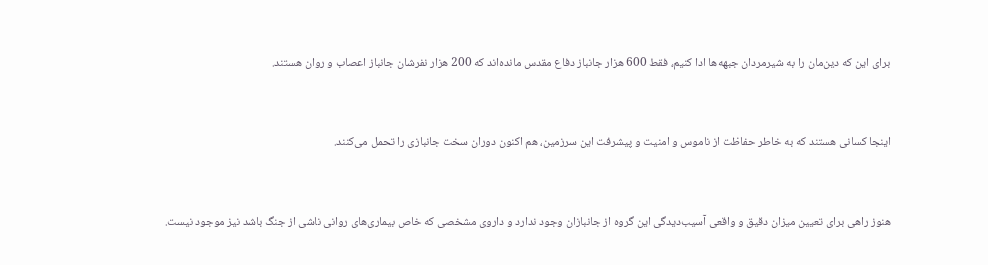برای اين كه دين‌مان را به شيرمردان جبهه‌ها ادا كنيم، فقط 600 هزار جانباز دفاع مقدس مانده‌اند كه 200 هزار نفرشان جانباز اعصاب و روان هستند.


اينجا كسانی هستند كه به خاطر حفاظت از ناموس و امنيت و پيشرفت اين سرزمين، هم اكنون دوران سخت جانبازی را تحمل می‌كنند.


هنوز راهی برای تعيين ميزان دقيق و واقعی آسيب‌ديدگی اين گروه از جانبازان وجود ندارد و داروی مشخصی كه خاص بيماری‌های روانی ناشی از جنگ باشد نيز موجود نيست.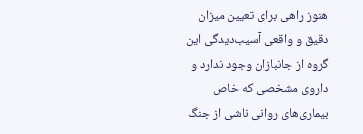هنوز راهی برای تعيين ميزان دقيق و واقعی آسيب‌ديدگی اين گروه از جانبازان وجود ندارد و داروی مشخصی كه خاص بيماری‌های روانی ناشی از جنگ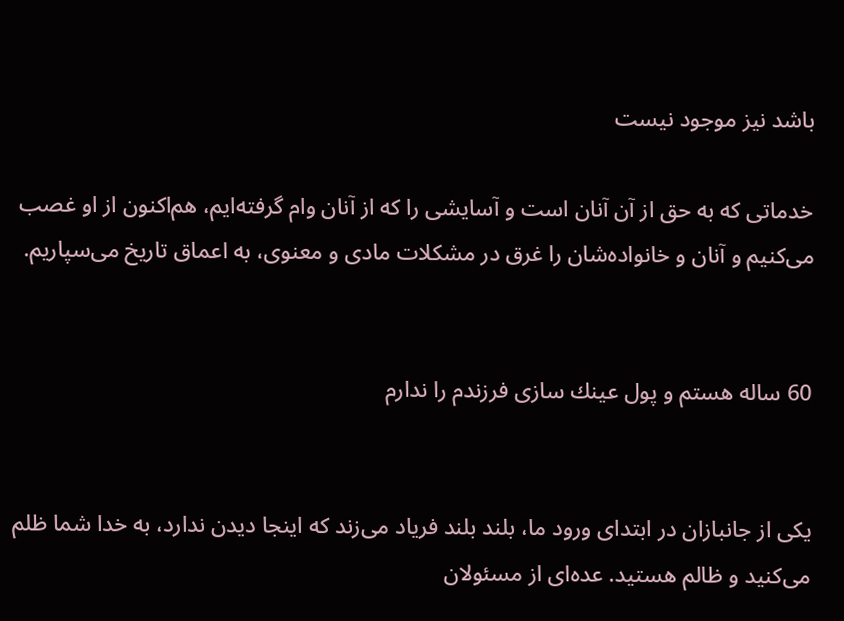باشد نيز موجود نيست

خدماتی كه به حق از آن آنان است و آسايشی را كه از آنان وام گرفته‌ايم، هم‌اكنون از او غصب می‌كنيم و آنان و خانواده‌شان را غرق در مشكلات مادی و معنوی، به اعماق تاريخ می‌سپاريم.


60 ساله هستم و پول عينك سازی فرزندم را ندارم


يكی از جانبازان در ابتدای ورود ما، بلند بلند فرياد می‌زند كه اينجا ديدن ندارد، به خدا شما ظلم می‌كنيد و ظالم هستيد. عده‌ای از مسئولان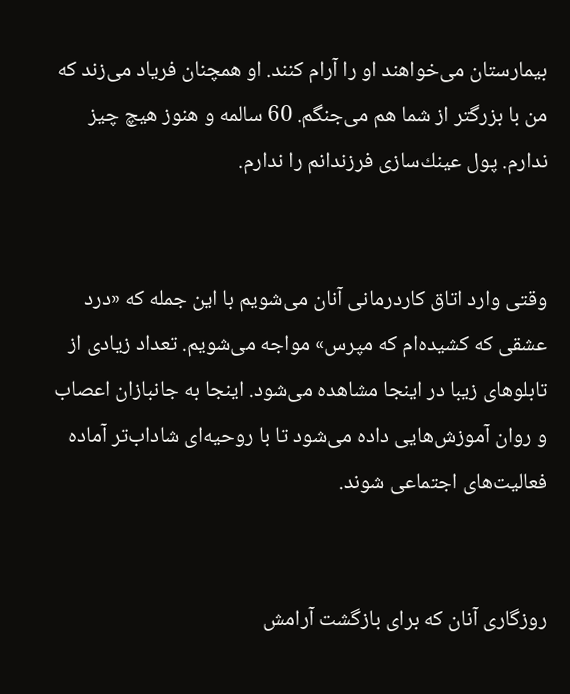بيمارستان می‌خواهند او را آرام كنند. او همچنان فرياد می‌زند كه من با بزرگتر از شما هم می‌جنگم. 60 سالمه و هنوز هيچ چيز ندارم. پول عينك‌سازی فرزندانم را ندارم.


وقتی وارد اتاق كاردرمانی آنان می‌شويم با اين جمله كه «درد عشقی كه كشيده‌ام كه مپرس» مواجه می‌شويم. تعداد زيادی از تابلوهای زيبا در اينجا مشاهده می‌شود. اينجا به جانبازان اعصاب و روان آموزش‌هايی داده می‌شود تا با روحيه‌ای شاداب‌تر آماده فعاليت‌های اجتماعی شوند.


روزگاری آنان كه برای بازگشت آرامش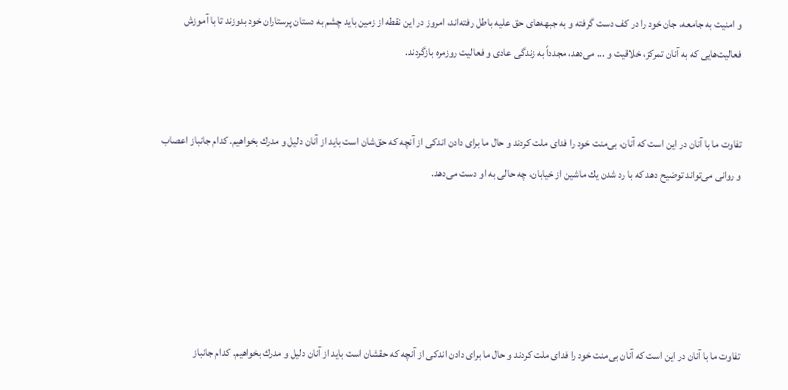و امنيت به جامعه، جان خود را در كف دست گرفته و به جبهه‌های حق عليه باطل رفته‌اند، امروز در اين نقطه از زمين بايد چشم به دستان پرستاران خود بدوزند تا با آموزش فعاليت‌هايی كه به آنان تمركز، خلاقيت و ... می‌دهد، مجدداً به زندگی عادی و فعاليت روزمره بازگردند.


تفاوت ما با آنان در اين است كه آنان، بی‌منت خود را فدای ملت كردند و حال ما برای دادن اندكی از آنچه كه حق‌شان است بايد از آنان دليل و مدرك بخواهيم. كدام جانباز اعصاب و روانی می‌تواند توضيح دهد كه با رد شدن يك ماشين از خيابان، چه حالی به او دست می‌دهد.





تفاوت ما با آنان در اين است كه آنان بی‌منت خود را فدای ملت كردند و حال ما برای دادن اندكی از آنچه كه حقشان است بايد از آنان دليل و مدرك بخواهيم. كدام جانباز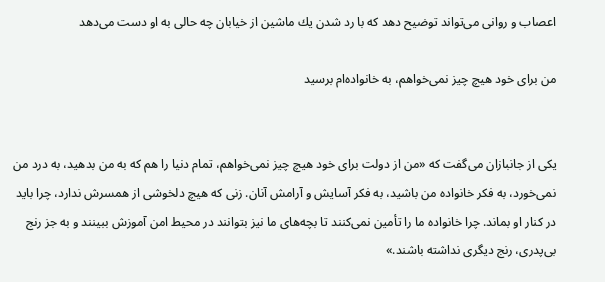اعصاب و روانی می‌تواند توضيح دهد كه با رد شدن يك ماشين از خيابان چه حالی به او دست می‌دهد

من برای خود هيچ چيز نمی‌خواهم، به خانواده‌ام برسيد


يكی از جانبازان می‌گفت كه «من از دولت برای خود هيچ چيز نمی‌خواهم، تمام دنيا را هم كه به من بدهيد، به درد من نمی‌خورد، به فكر خانواده من باشيد، به فكر آسايش و آرامش آنان. زنی كه هيچ دلخوشی از همسرش ندارد، چرا بايد در كنار او بماند. چرا خانواده ما را تأمين نمی‌كنند تا بچه‌های ما نيز بتوانند در محيط امن آموزش ببينند و به جز رنج بی‌پدری، رنج ديگری نداشته باشند.»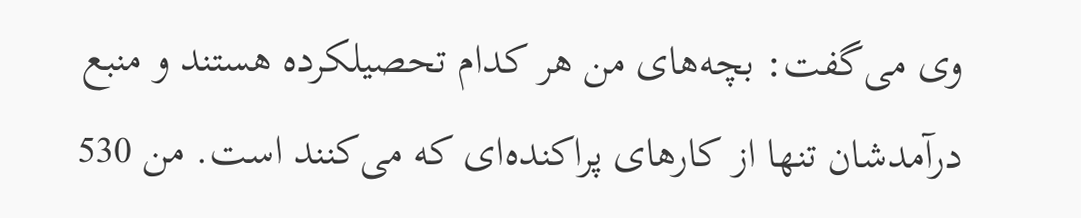وی می‌گفت: بچه‌های من هر كدام تحصيلكرده هستند و منبع درآمدشان تنها از كارهای پراكنده‌ای كه می‌كنند است. من 530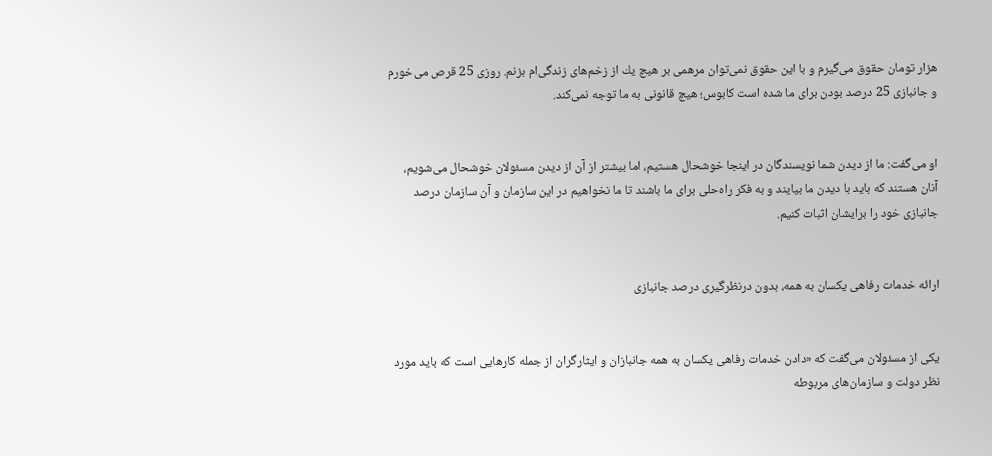هزار تومان حقوق می‌گيرم و با اين حقوق نمی‌توان مرهمی بر هيچ يك از زخم‌های زندگی‌ام بزنم. روزی 25 قرص می‌خورم و جانبازی 25 درصد بودن برای ما شده است كابوس؛ هيچ قانونی به ما توجه نمی‌كند.


او می‌گفت: ما از ديدن شما نويسندگان در اينجا خوشحال هستيم، اما بيشتر از آن از ديدن مسئولان خوشحال می‌شويم، آنان هستند كه بايد با ديدن ما بيايند و به فكر راه‌حلی برای ما باشند تا ما نخواهيم در اين سازمان و آن سازمان درصد جانبازی خود را برايشان اثبات كنيم.


ارائه خدمات رفاهی يكسان به همه، بدون درنظرگيری درصد جانبازی


يكی از مسئولان می‌گفت كه «دادن خدمات رفاهی يكسان به همه جانبازان و ايثارگران از جمله كارهايی است كه بايد مورد نظر دولت و سازمان‌های مربوطه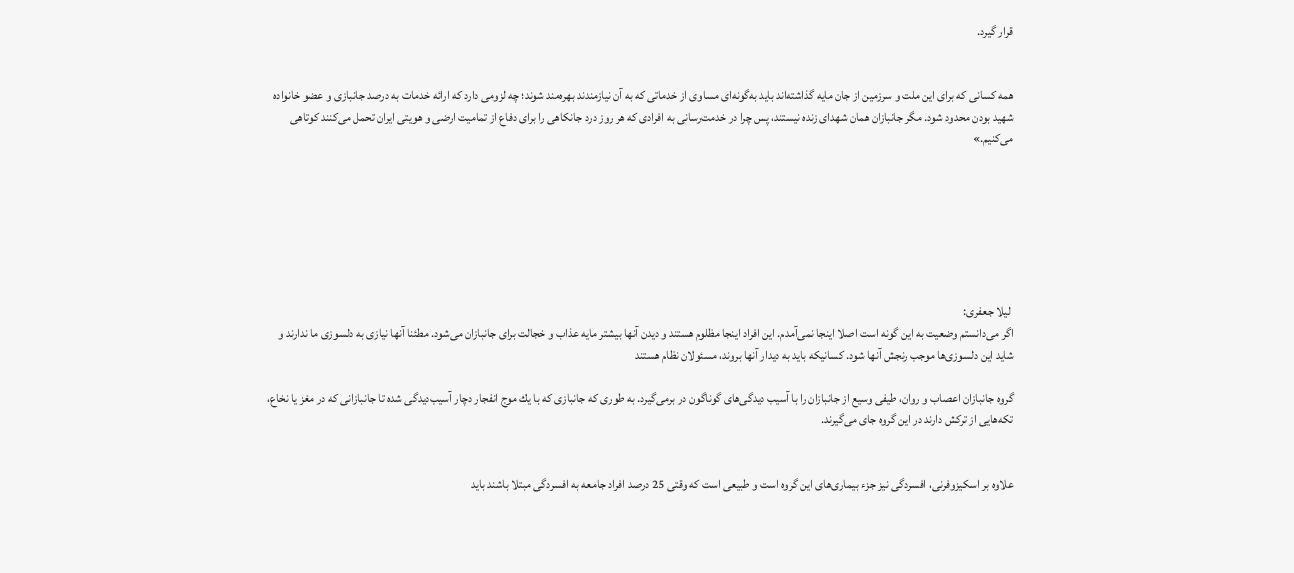قرار گيرد.


همه كسانی كه برای اين ملت و سرزمين از جان مايه گذاشته‌اند بايد به‌گونه‌ای مساوی از خدماتی كه به آن نيازمندند بهره‌مند شوند؛ چه لزومی دارد كه ارائه خدمات به درصد جانبازی و عضو خانواده شهيد بودن محدود شود. مگر جانبازان همان شهدای زنده نيستند، پس چرا در خدمت‌رسانی به افرادی كه هر روز درد جانكاهی را برای دفاع از تماميت ارضی و هويتی ايران تحمل می‌كنند كوتاهی می‌كنيم.»







 ليلا جعفری:
اگر می‌دانستم وضعيت به اين گونه است اصلا اينجا نمی‌آمدم. اين افراد اينجا مظلوم هستند و ديدن آنها بيشتر مايه عذاب و خجالت برای جانبازان می‌شود. مطئنا آنها نيازی به دلسوزی ما ندارند و شايد اين دلسوزی‌ها موجب رنجش آنها شود. كسانيكه بايد به ديدار آنها بروند، مسئولان نظام هستند

گروه جانبازان اعصاب و روان، طيفی وسيع از جانبازان را با آسيب ديدگی‌های گوناگون در برمی‌گيرد. به طوری كه جانبازی كه با يك موج انفجار دچار آسيب‌ديدگی شده تا جانبازانی كه در مغز يا نخاع، تكه‌هايی از تركش دارند در اين گروه جای می‌گيرند.


علاوه بر اسكيزوفرنی، افسردگی نيز جزء بيماری‌های اين گروه است و طبيعی است كه وقتی 25 درصد افراد جامعه به افسردگی مبتلا باشند بايد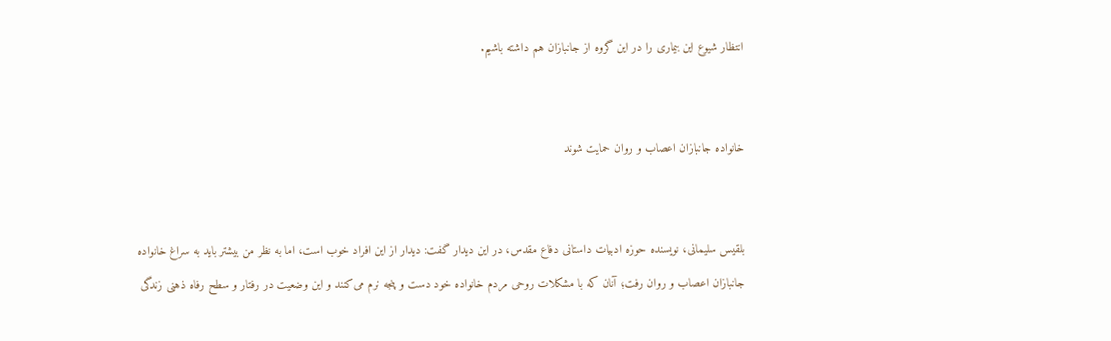انتظار شيوع اين بيماری را در اين گروه از جانبازان هم داشته باشيم.


خانواده جانبازان اعصاب و روان حمايت شوند


بلقيس سليمانی، نويسنده حوزه ادبيات داستانی دفاع مقدس، در اين ديدار گفت: ديدار از اين افراد خوب است، اما به نظر من بيشتر بايد به سراغ خانواده جانبازان اعصاب و روان رفت؛ آنان كه با مشكلات روحی مردم خانواده خود دست و پنجه نرم می‌كنند و اين وضعيت در رفتار و سطح رفاه ذهنی زندگی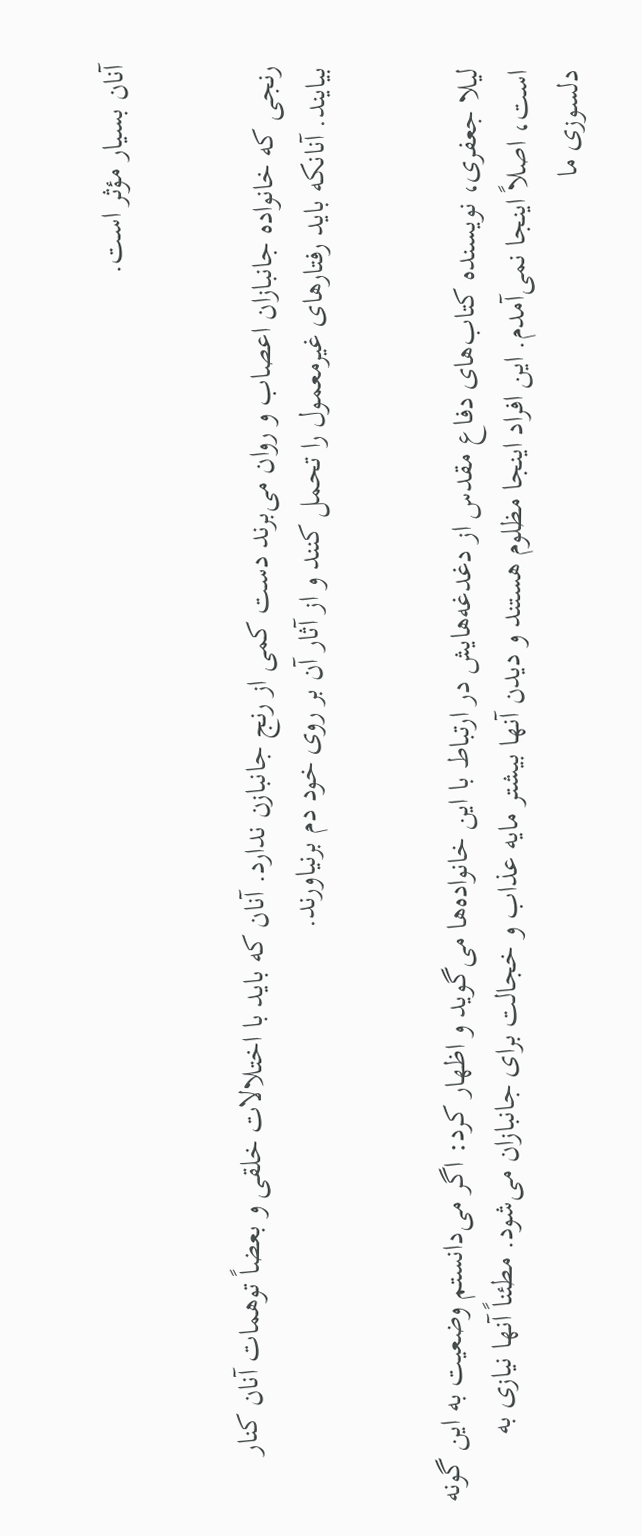آنان بسيار مؤثر است.


رنجی كه خانواده جانبازان اعصاب و روان می‌برند دست كمی از رنج جانبازن ندارد. آنان كه بايد با اختلالات خلقی و بعضاً توهمات آنان كنار بيايند. آنانكه بايد رفتارهای غيرمعمول را تحمل كنند و از آثار آن بر روی خود دم برنياورند.


ليلا جعفری، نويسنده كتاب‌های دفاع مقدس از دغدغه‌هايش در ارتباط با اين خانواده‌ها می‌گويد و اظهار كرد: اگر می‌دانستم وضعيت به اين گونه است، اصلاً اينجا نمی‌آمدم. اين افراد اينجا مظلوم هستند و ديدن آنها بيشتر مايه عذاب و خجالت برای جانبازان می‌شود. مطئناً آنها نيازی به دلسوزی ما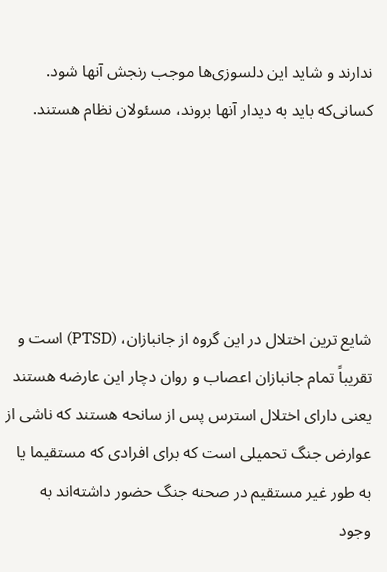ندارند و شايد اين دلسوزی‌ها موجب رنجش آنها شود. كسانی‌كه بايد به ديدار آنها بروند، مسئولان نظام هستند.





شايع ترين اختلال در اين گروه از جانبازان، (PTSD) است و تقريباً تمام جانبازان اعصاب و روان دچار اين عارضه هستند يعنی دارای اختلال استرس پس از سانحه هستند كه ناشی از عوارض جنگ تحميلی است كه برای افرادی كه مستقيما يا به طور غير مستقيم در صحنه جنگ حضور داشته‌اند به وجود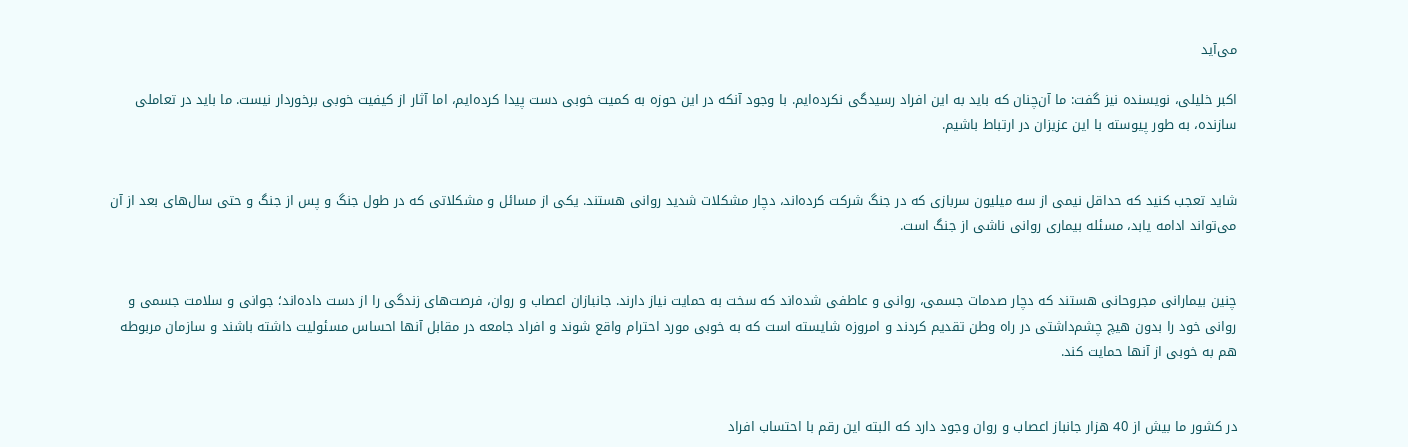می‌آيد

اكبر خليلی، نويسنده نيز گفت: ما آن‌چنان كه بايد به اين افراد رسيدگی نكرده‌ايم. با وجود آنكه در اين حوزه به كميت خوبی دست پيدا كرده‌ايم، اما آثار از كيفيت خوبی برخوردار نيست. ما بايد در تعاملی سازنده، به طور پيوسته با اين عزيزان در ارتباط باشيم.


شايد تعجب كنيد كه حداقل نيمی از سه ميليون سربازی كه در جنگ شركت كرده‌اند، دچار مشكلات شديد روانی هستند. يكی از مسائل و مشكلاتی كه در طول جنگ و پس از جنگ و حتی سال‌های بعد از آن می‌تواند ادامه يابد، مسئله بيماری روانی ناشی از جنگ است.


چنين بيمارانی مجروحانی هستند كه دچار صدمات جسمی، روانی و عاطفی شده‌اند كه سخت به حمايت نياز دارند. جانبازان اعصاب و روان، فرصت‌های زندگی را از دست داده‌اند؛ جوانی و سلامت جسمی و روانی خود را بدون هيچ چشم‌داشتی در راه وطن تقديم كردند و امروزه شايسته است كه به خوبی مورد احترام واقع شوند و افراد جامعه در مقابل آنها احساس مسئوليت داشته باشند و سازمان مربوطه هم به خوبی از آنها حمايت كند.


در كشور ما بيش از 40 هزار جانباز اعصاب و روان وجود دارد كه البته اين رقم با احتساب افراد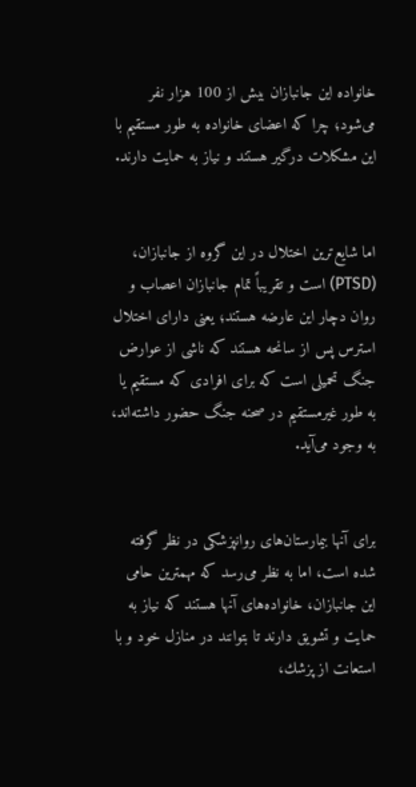خانواده اين جانبازان بيش از 100 هزار نفر می‌شود؛ چرا كه اعضای خانواده به طور مستقيم با اين مشكلات درگير هستند و نياز به حمايت دارند.


اما شايع‌ترين اختلال در اين گروه از جانبازان، (PTSD) است و تقريباً تمام جانبازان اعصاب و روان دچار اين عارضه هستند؛ يعنی دارای اختلال استرس پس از سانحه هستند كه ناشی از عوارض جنگ تحميلی است كه برای افرادی كه مستقيم يا به طور غيرمستقيم در صحنه جنگ حضور داشته‌اند، به وجود می‌آيد.


برای آنها بيمارستان‌های روانپزشكی در نظر گرفته شده است، اما به نظر می‌رسد كه مهمترين حامی اين جانبازان، خانواده‌های آنها هستند كه نياز به حمايت و تشويق دارند تا بتوانند در منازل خود و با استعانت از پزشك،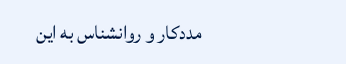مددكار و روانشناس به اين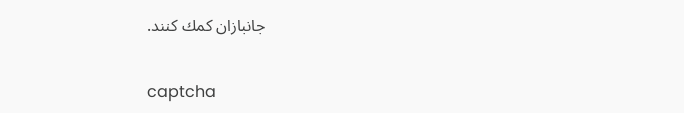جانبازان كمك كنند.

captcha